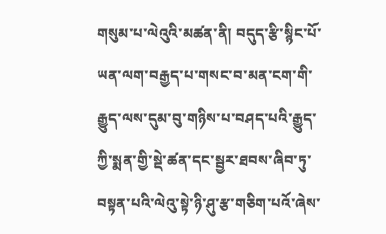གསུམ་པ་ལེའུའི་མཚན་ནི། བདུད་རྩི་སྙིང་པོ་ཡན་ལག་བརྒྱད་པ་གསང་བ་མན་ངག་གི་རྒྱུད་ལས་དུམ་བུ་གཉིས་པ་བཤད་པའི་རྒྱུད་ཀྱི་སྨན་གྱི་སྡེ་ཚན་དང་སྦྱར་ཐབས་ཞིབ་ཏུ་བསྟན་པའི་ལེའུ་སྟེ་ཉི་ཤུ་རྩ་གཅིག་པའོ་ཞེས་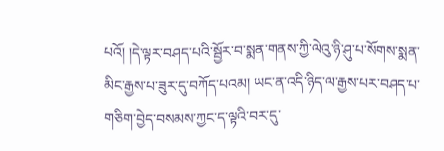པའོ། །དེ་ལྟར་བཤད་པའི་སྦྱོར་བ་སྨན་གནས་ཀྱི་ལེའུ་ཉི་ཤུ་པ་སོགས་སྨན་མིང་རྒྱས་པ་ཟུར་དུ་བཀོད་པའམ། ཡང་ན་འདི་ཉིད་ལ་རྒྱས་པར་བཤད་པ་གཅིག་བྱེད་བསམས་ཀྱང་ད་ལྟའི་བར་དུ་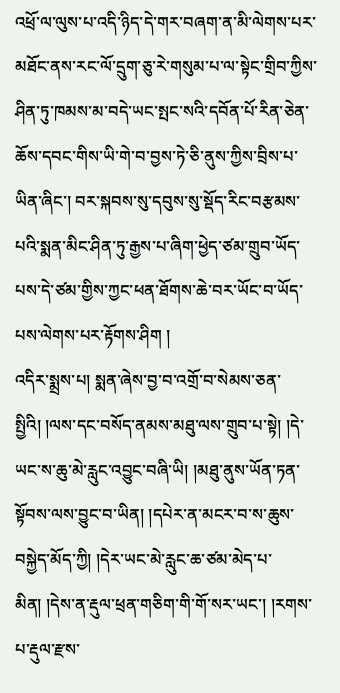འཕྲོ་ལ་ལུས་པ་འདི་ཉིད་དེ་གར་བཞག་ན་མི་ལེགས་པར་མཐོང་ནས་རང་ལོ་དྲུག་ཅུ་རེ་གསུམ་པ་ལ་སྟེང་གྲིབ་ཀྱིས་ཤིན་ཏུ་ཁམས་མ་བདེ་ཡང་སྤང་སའི་དབོན་པོ་རིན་ཅེན་ཆོས་དབང་གིས་ཡི་གེ་བ་བྱས་ཏེ་ཅི་ནུས་ཀྱིས་བྲིས་པ་ཡིན་ཞིང་། བར་སྐབས་སུ་དབུས་སུ་སྡོད་རིང་བརྩམས་པའི་སྨན་མིང་ཤིན་ཏུ་རྒྱས་པ་ཞིག་ཕྱེད་ཙམ་གྲུབ་ཡོད་པས་དེ་ཙམ་གྱིས་ཀྱང་ཕན་ཐོགས་ཆེ་བར་ཡོང་བ་ཡོད་པས་ལེགས་པར་རྟོགས་ཤིག །
འདིར་སྨྲས་པ། སྨན་ཞེས་བྱ་བ་འགྲོ་བ་སེམས་ཅན་སྤྱིའི། །ལས་དང་བསོད་ནམས་མཐུ་ལས་གྲུབ་པ་སྟེ། །དེ་ཡང་ས་ཆུ་མེ་རླུང་འབྱུང་བཞི་ཡི། །མཐུ་ནུས་ཡོན་ཏན་སྟོབས་ལས་བྱུང་བ་ཡིན། །དཔེར་ན་མངར་བ་ས་ཆུས་བསྐྱེད་མོད་ཀྱི། །དེར་ཡང་མེ་རླུང་ཆ་ཙམ་མེད་པ་མིན། །དེས་ན་རྡུལ་ཕྲན་གཅིག་གི་གོ་སར་ཡང་། །རགས་པ་རྡུལ་རྫས་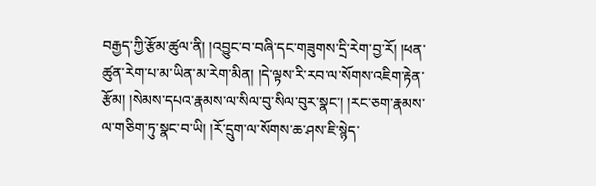བརྒྱད་ཀྱི་རྩོམ་ཚུལ་ནི། །འབྱུང་བ་བཞི་དང་གཟུགས་དྲི་རེག་བྱ་རོ། །ཕན་ཚུན་རེག་པ་མ་ཡིན་མ་རེག་མིན། །དེ་ལྟས་རི་རབ་ལ་སོགས་འཇིག་རྟེན་རྩོམ། །སེམས་དཔའ་རྣམས་ལ་སིལ་བུ་སིལ་བུར་སྣང་། །རང་ཅག་རྣམས་ལ་གཅིག་ཏུ་སྣང་བ་ཡི། །རོ་དྲུག་ལ་སོགས་ཆ་ཤས་ཇི་སྙེད་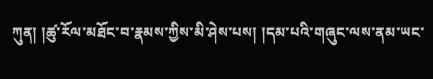ཀུན། །ཚུ་རོལ་མཐོང་བ་རྣམས་ཀྱིས་མི་ཤེས་པས། །དམ་པའི་གཞུང་ལས་ནམ་ཡང་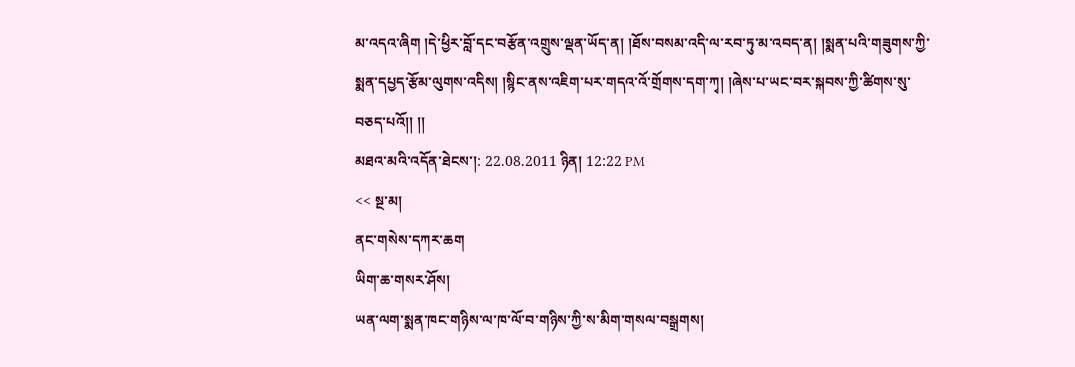མ་འདའ་ཞིག །དེ་ཕྱིར་བློ་དང་བརྩོན་འགྲུས་ལྡན་ཡོད་ན། །ཐོས་བསམ་འདི་ལ་རབ་ཏུ་མ་འབད་ན། །སྨན་པའི་གཟུགས་ཀྱི་སྨན་དཔྱད་རྩོམ་ལུགས་འདིས། །སྙིང་ནས་འཇིག་པར་གདའ་འོ་གྲོགས་དག་ཀྭ། །ཞེས་པ་ཡང་བར་སྐབས་ཀྱི་ཚིགས་སུ་བཅད་པའོ།། །།
མཐའ་མའི་འདོན་ཐེངས་།: 22.08.2011 ཉིན། 12:22 PM
<< སྔ་མ།
ནང་གསེས་དཀར་ཆག
ཡིག་ཆ་གསར་ཤོས།
ཡན་ལག་སྨན་ཁང་གཉིས་ལ་ཁ་ལོ་བ་གཉིས་ཀྱི་ས་མིག་གསལ་བསྒྲགས།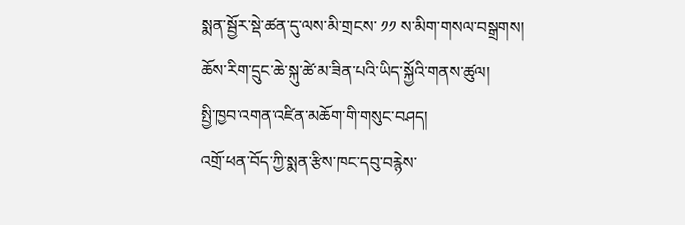སྨན་སྦྱོར་སྡེ་ཚན་དུ་ལས་མི་གྲངས་ ༡༡ ས་མིག་གསལ་བསྒྲགས།
ཆོས་རིག་དྲུང་ཆེ་སྐུ་ཚེ་མ་ཟིན་པའི་ཡིད་སྐྱོའི་གནས་ཚུལ།
སྤྱི་ཁྱབ་འགན་འཛིན་མཆོག་གི་གསུང་བཤད།
འགྲོ་ཕན་བོད་ཀྱི་སྨན་རྩིས་ཁང་དབུ་བརྙེས་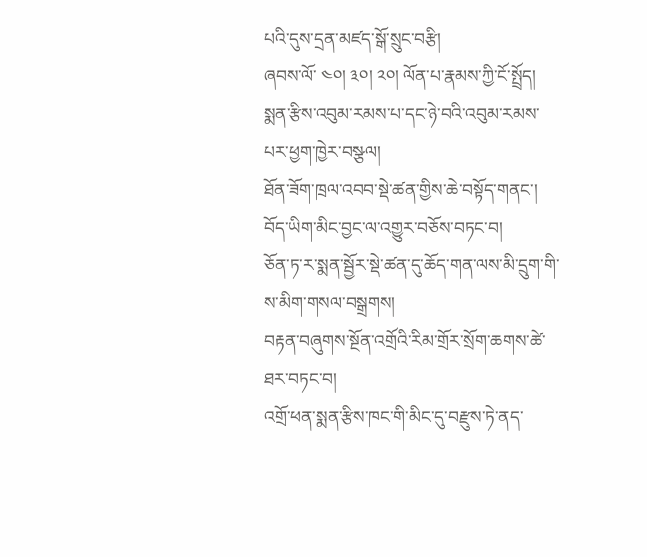པའི་དུས་དྲན་མཛད་སྒོ་སྲུང་བརྩི།
ཞབས་ལོ་ ༤༠། ༣༠། ༢༠། ལོན་པ་རྣམས་ཀྱི་ངོ་སྤྲོད།
སྨན་རྩིས་འབུམ་རམས་པ་དང་ཉེ་བའི་འབུམ་རམས་པར་ཕྱག་ཁྱེར་བསྩལ།
ཐོན་ཟོག་ཁྲལ་འབབ་སྡེ་ཚན་གྱིས་ཆེ་བསྟོད་གནང་།
བོད་ཡིག་མིང་བྱང་ལ་འགྱུར་བཅོས་བཏང་བ།
ཅོན་ཏ་ར་སྨན་སྦྱོར་སྡེ་ཚན་དུ་ཆོད་གན་ལས་མི་དྲུག་གི་ས་མིག་གསལ་བསྒྲགས།
བརྟན་བཞུགས་སྔོན་འགྲོའི་རིམ་གྲོར་སྲོག་ཆགས་ཚེ་ཐར་བཏང་བ།
འགྲོ་ཕན་སྨན་རྩིས་ཁང་གི་མིང་དུ་བརྫུས་ཏེ་ནད་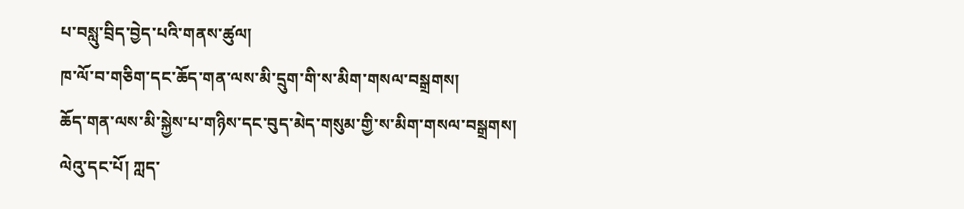པ་བསླུ་བྲིད་བྱེད་པའི་གནས་ཚུལ།
ཁ་ལོ་བ་གཅིག་དང་ཆོད་གན་ལས་མི་དྲུག་གི་ས་མིག་གསལ་བསྒྲགས།
ཆོད་གན་ལས་མི་སྐྱེས་པ་གཉིས་དང་བུད་མེད་གསུམ་གྱི་ས་མིག་གསལ་བསྒྲགས།
ལེའུ་དང་པོ། ཀླད་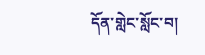དོན་གླེང་སློང་བ།